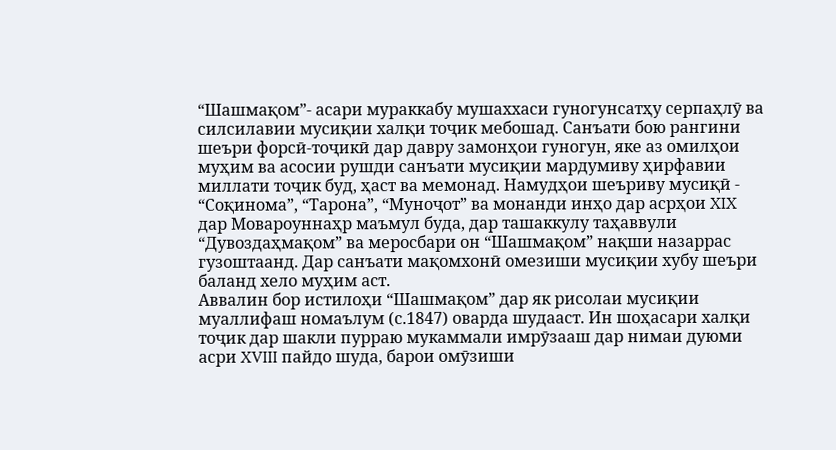“Шашмақом”- асари мураккабу мушаххаси гуногунсатҳу серпаҳлӯ ва силсилавии мусиқии халқи тоҷик мебошад. Санъати бою рангини шеъри форсӣ-тоҷикӣ дар давру замонҳои гуногун, яке аз омилҳои муҳим ва асосии рушди санъати мусиқии мардумиву ҳирфавии миллати тоҷик буд, ҳаст ва мемонад. Намудҳои шеъриву мусиқӣ - “Соқинома”, “Тарона”, “Муноҷот” ва монанди инҳо дар асрҳои XIX дар Мовароуннаҳр маъмул буда, дар ташаккулу таҳаввули “Дувоздаҳмақом” ва меросбари он “Шашмақом” нақши назаррас гузоштаанд. Дар санъати мақомхонӣ омезиши мусиқии хубу шеъри баланд хело муҳим аст.
Аввалин бор истилоҳи “Шашмақом” дар як рисолаи мусиқии муаллифаш номаълум (с.1847) оварда шудааст. Ин шоҳасари халқи тоҷик дар шакли пурраю мукаммали имрӯзааш дар нимаи дуюми асри XVIII пайдо шуда, барои омӯзиши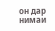он дар нимаи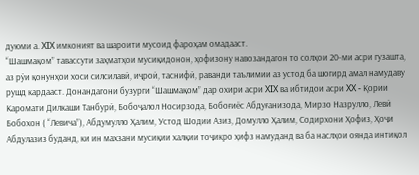дуюми а. XIX имконият ва шароити мусоид фароҳам омадааст.
“Шашмақом” тавассути заҳматҳои мусиқидонон, ҳофизону навозандагон то солҳои 20-ми асри гузашта, аз рӯи қонунҳои хоси силсилавӣ, иҷроӣ, таснифӣ, раванди таълимии аз устод ба шогирд амал намудаву рушд кардааст. Донандагони бузурги “Шашмақом” дар охири асри XIX ва ибтидои асри XX - Қории Каромати Дилкаши Танбурӣ, Бобоҷалол Носирзода, Бобоғиёс Абдуғанизода, Мирзо Назрулло, Левӣ Бобохон ( “Левича”), Абдумулло Ҳалим, Устод Шодии Азиз, Домулло Ҳалим, Содирхони Ҳофиз, Ҳоҷи Абдулазиз буданд, ки ин махзани мусиқии халқии тоҷикро ҳифз намуданд ва ба наслҳои оянда интиқол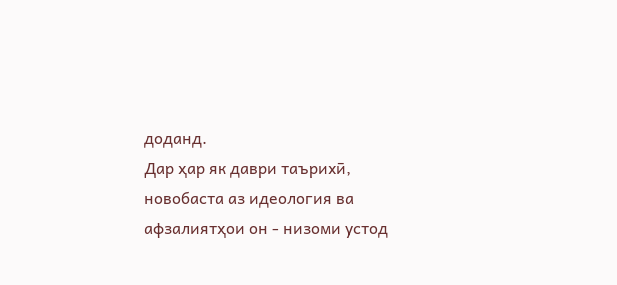доданд.
Дар ҳар як даври таърихӣ, новобаста аз идеология ва афзалиятҳои он - низоми устод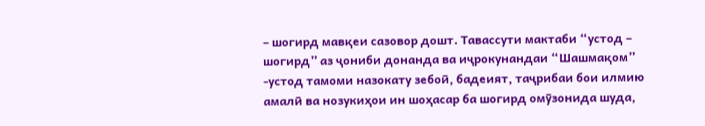– шогирд мавқеи сазовор дошт. Тавассути мактаби “устод – шогирд” аз ҷониби донанда ва иҷрокунандаи “Шашмақом” -устод тамоми назокату зебоӣ, бадеият, таҷрибаи бои илмию амалӣ ва нозукиҳои ин шоҳасар ба шогирд омӯзонида шуда,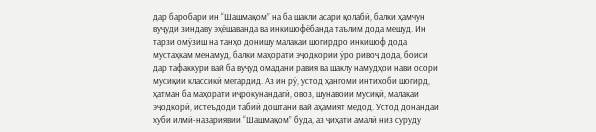дар баробари ин “Шашмақом” на ба шакли асари қолабӣ, балки ҳамчун вуҷуди зиндаву эҳёшаванда ва инкишофёбанда таълим дода мешуд. Ин тарзи омӯзиш на танҳо донишу малакаи шогирдро инкишоф дода мустаҳкам менамуд, балки маҳорати эҷодкории ӯро ривоҷ дода, боиси дар тафаккури вай ба вуҷуд омадани равия ва шаклу намудҳои нави осори мусиқии классикӣ мегардид. Аз ин рӯ, устод ҳангоми интихоби шогирд, ҳатман ба маҳорати иҷрокунандагӣ, овоз, шунавоии мусиқӣ, малакаи эҷодкорӣ, истеъдоди табиӣ доштани вай аҳамият медод. Устод донандаи хуби илмӣ-назариявии “Шашмақом” буда, аз ҷиҳати амалӣ низ суруду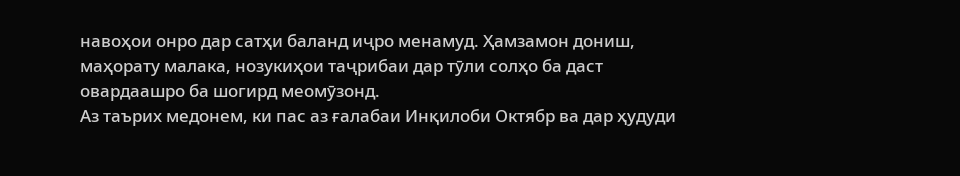навоҳои онро дар сатҳи баланд иҷро менамуд. Ҳамзамон дониш, маҳорату малака, нозукиҳои таҷрибаи дар тӯли солҳо ба даст овардаашро ба шогирд меомӯзонд.
Аз таърих медонем, ки пас аз ғалабаи Инқилоби Октябр ва дар ҳудуди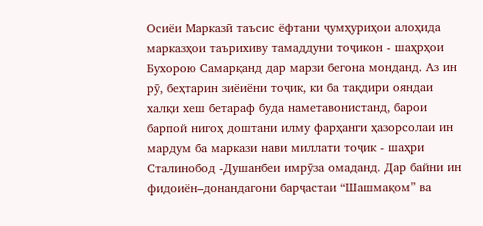Осиёи Марказӣ таъсис ёфтани ҷумҳуриҳои алоҳида марказҳои таърихиву тамаддуни тоҷикон - шаҳрҳои Бухорою Самарқанд дар марзи бегона монданд. Аз ин рӯ, беҳтарин зиёиёни тоҷик, ки ба тақдири ояндаи халқи хеш бетараф буда наметавонистанд, барои барпой нигоҳ доштани илму фарҳанги ҳазорсолаи ин мардум ба маркази нави миллати тоҷик - шаҳри Сталинобод -Душанбеи имрӯза омаданд. Дар байни ин фидоиён–донандагони барҷастаи “Шашмақом” ва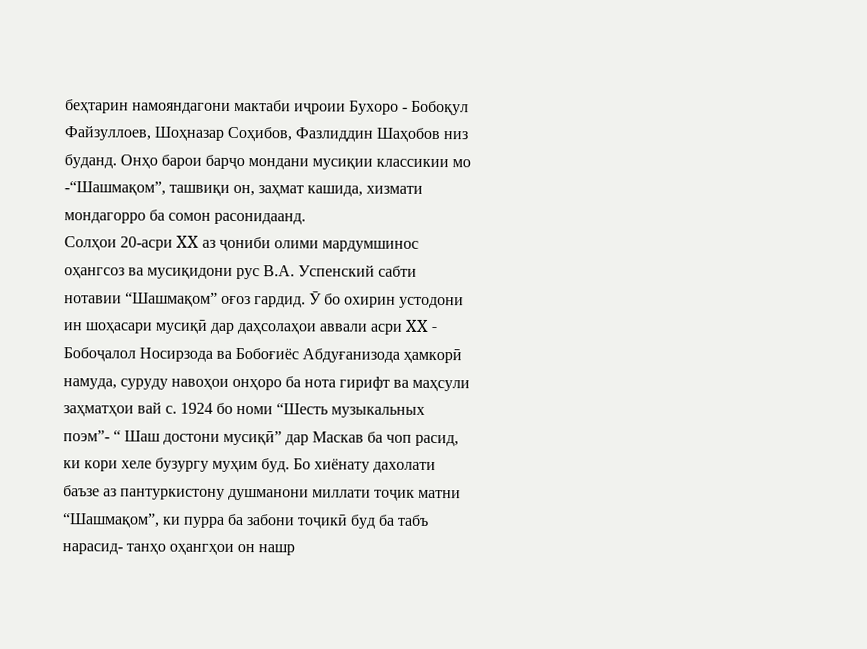беҳтарин намояндагони мактаби иҷроии Бухоро - Бобоқул Файзуллоев, Шоҳназар Соҳибов, Фазлиддин Шаҳобов низ буданд. Онҳо барои барҷо мондани мусиқии классикии мо -“Шашмақом”, ташвиқи он, заҳмат кашида, хизмати мондагорро ба сомон расонидаанд.
Солҳои 20-асри XX аз ҷониби олими мардумшинос оҳангсоз ва мусиқидони рус В.А. Успенский сабти нотавии “Шашмақом” оғоз гардид. Ӯ бо охирин устодони ин шоҳасари мусиқӣ дар даҳсолаҳои аввали асри XX - Бобоҷалол Носирзода ва Бобоғиёс Абдуғанизода ҳамкорӣ намуда, суруду навоҳои онҳоро ба нота гирифт ва маҳсули заҳматҳои вай с. 1924 бо номи “Шесть музыкальных поэм”- “ Шаш достони мусиқӣ” дар Маскав ба чоп расид, ки кори хеле бузургу муҳим буд. Бо хиёнату дахолати баъзе аз пантуркистону душманони миллати тоҷик матни “Шашмақом”, ки пурра ба забони тоҷикӣ буд ба табъ нарасид- танҳо оҳангҳои он нашр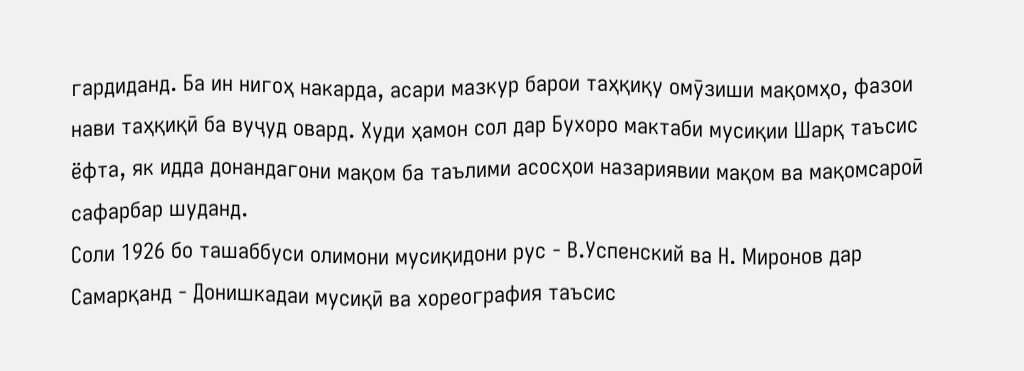гардиданд. Ба ин нигоҳ накарда, асари мазкур барои таҳқиқу омӯзиши мақомҳо, фазои нави таҳқиқӣ ба вуҷуд овард. Худи ҳамон сол дар Бухоро мактаби мусиқии Шарқ таъсис ёфта, як идда донандагони мақом ба таълими асосҳои назариявии мақом ва мақомсароӣ сафарбар шуданд.
Соли 1926 бо ташаббуси олимони мусиқидони рус - В.Успенский ва Н. Миронов дар Самарқанд - Донишкадаи мусиқӣ ва хореография таъсис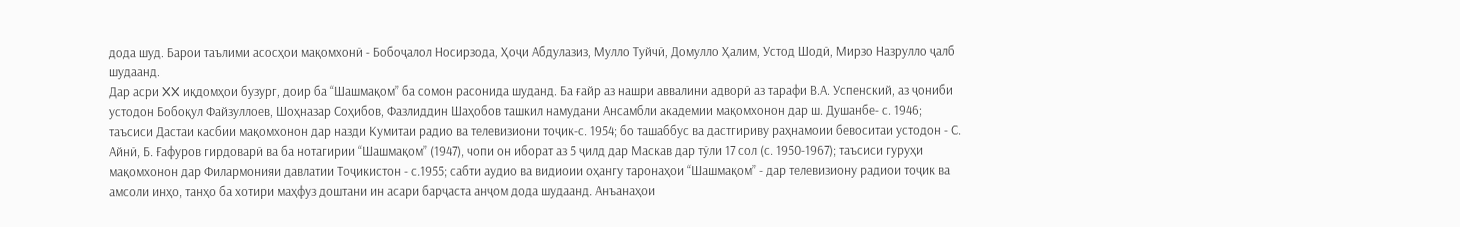дода шуд. Барои таълими асосҳои мақомхонӣ - Бобоҷалол Носирзода, Ҳоҷи Абдулазиз, Мулло Туйчӣ, Домулло Ҳалим, Устод Шодӣ, Мирзо Назрулло ҷалб шудаанд.
Дар асри XX иқдомҳои бузург, доир ба “Шашмақом” ба сомон расонида шуданд. Ба ғайр аз нашри аввалини адворӣ аз тарафи В.А. Успенский, аз ҷониби устодон Бобоқул Файзуллоев, Шоҳназар Соҳибов, Фазлиддин Шаҳобов ташкил намудани Ансамбли академии мақомхонон дар ш. Душанбе- с. 1946; таъсиси Дастаи касбии мақомхонон дар назди Кумитаи радио ва телевизиони тоҷик-с. 1954; бо ташаббус ва дастгириву раҳнамоии бевоситаи устодон - С. Айнӣ, Б. Ғафуров гирдоварӣ ва ба нотагирии “Шашмақом” (1947), чопи он иборат аз 5 ҷилд дар Маскав дар тӯли 17 сол (с. 1950-1967); таъсиси гуруҳи мақомхонон дар Филармонияи давлатии Тоҷикистон - с.1955; сабти аудио ва видиоии оҳангу таронаҳои “Шашмақом” - дар телевизиону радиои тоҷик ва амсоли инҳо, танҳо ба хотири маҳфуз доштани ин асари барҷаста анҷом дода шудаанд. Анъанаҳои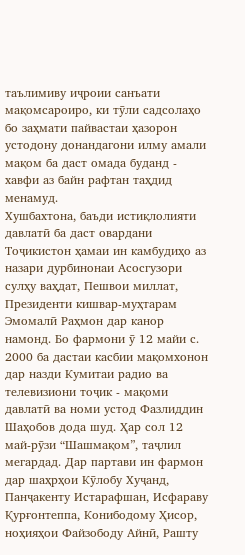таълимиву иҷроии санъати мақомсароиро, ки тӯли садсолаҳо бо заҳмати пайвастаи ҳазорон устодону донандагони илму амали мақом ба даст омада буданд - хавфи аз байн рафтан таҳдид менамуд.
Хушбахтона, баъди истиқлолияти давлатӣ ба даст овардани Тоҷикистон ҳамаи ин камбудиҳо аз назари дурбинонаи Асосгузори сулҳу ваҳдат, Пешвои миллат, Президенти кишвар-муҳтарам Эмомалӣ Раҳмон дар канор намонд. Бо фармони ӯ 12 майи с. 2000 ба дастаи касбии мақомхонон дар назди Кумитаи радио ва телевизиони тоҷик - мақоми давлатӣ ва номи устод Фазлиддин Шаҳобов дода шуд. Ҳар сол 12 май-рӯзи “Шашмақом”, таҷлил мегардад. Дар партави ин фармон дар шаҳрҳои Кӯлобу Хуҷанд, Панҷакенту Истарафшан, Исфараву Қурғонтеппа, Конибодому Ҳисор, ноҳияҳои Файзободу Айнӣ, Рашту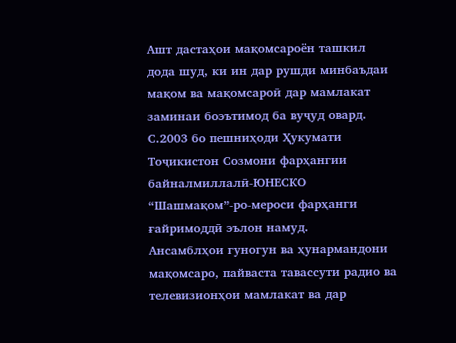Ашт дастаҳои мақомсароён ташкил дода шуд, ки ин дар рушди минбаъдаи мақом ва мақомсароӣ дар мамлакат заминаи боэътимод ба вуҷуд овард. С.2003 бо пешниҳоди Ҳукумати Тоҷикистон Созмони фарҳангии байналмиллалӣ-ЮНЕСКО “Шашмақом”-ро-мероси фарҳанги ғайримоддӣ эълон намуд.
Ансамблҳои гуногун ва ҳунармандони мақомсаро, пайваста тавассути радио ва телевизионҳои мамлакат ва дар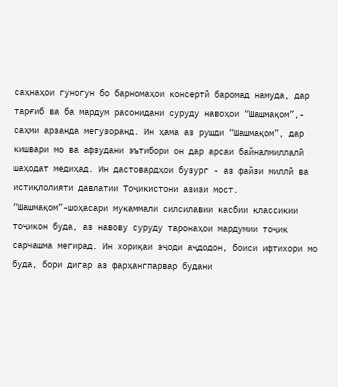саҳнаҳои гуногун бо барномаҳои консертӣ баромад намуда, дар тарғиб ва ба мардум расонидани суруду навоҳои “Шашмақом”,- саҳми арзанда мегузоранд. Ин ҳама аз рушди “Шашмақом”, дар кишвари мо ва афзудани эътибори он дар арсаи байналмиллалӣ шаҳодат медиҳад. Ин дастовардҳои бузург - аз файзи миллӣ ва истиқлолияти давлатии Тоҷикистони азизи мост.
“Шашмақом”-шоҳасари мукаммали силсилавии касбии классикии тоҷикон буда, аз навову суруду таронаҳои мардумии тоҷик сарчашма мегирад. Ин хориқаи эҷоди аҷдодон, боиси ифтихори мо буда, бори дигар аз фарҳангпарвар будани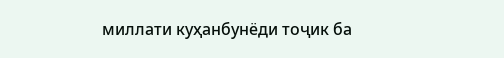миллати куҳанбунёди тоҷик ба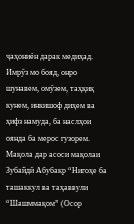ҷаҳониён дарак медиҳад. Имрӯз мо бояд, онро шунавем, омӯзем, таҳқиқ кунем, инкишоф диҳем ва ҳифз намуда, ба наслҳои оянда ба мерос гузорем.
Мақола дар асоси мақолаи Зубайдӣ Абубакр “Нигоҳе ба ташаккул ва таҳаввули “Шашммақом” (Осор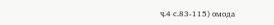ҷ.4 с.83-115) омода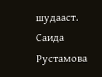шудааст.
Саида Рустамова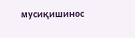мусиқишинос